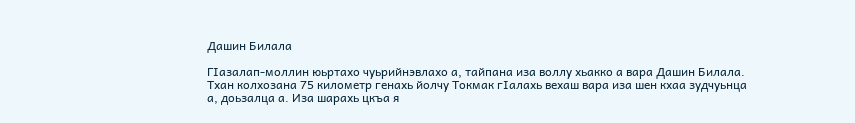Дашин Билала

ГIазалап-моллин юьртахо чуьрийнэвлахо а, тайпана иза воллу хьакко а вара Дашин Билала. Тхан колхозана 75 километр генахь йолчу Токмак гIалахь вехаш вара иза шен кхаа зудчуьнца а, доьзалца а. Иза шарахь цкъа я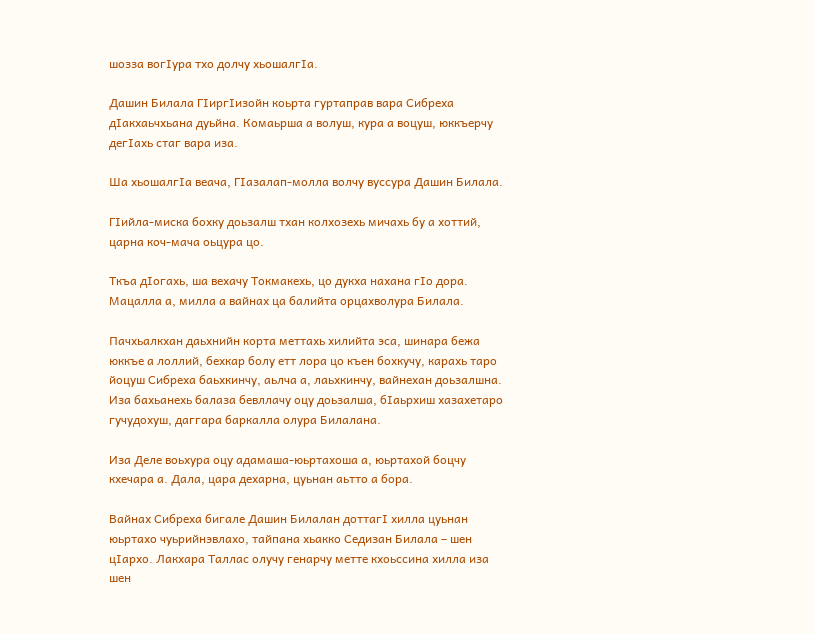шозза вогIура тхо долчу хьошалгIа.

Дашин Билала ГIиргIизойн коьрта гуртаправ вара Сибреха дIакхаьчхьана дуьйна. Комаьрша а волуш, кура а воцуш, юккъерчу дегIахь стаг вара иза.

Ша хьошалгIа веача, ГIазалап-молла волчу вуссура Дашин Билала.

ГIийла-миска бохку доьзалш тхан колхозехь мичахь бу а хоттий, царна коч-мача оьцура цо.

Ткъа дIогахь, ша вехачу Токмакехь, цо дукха нахана гIо дора. Мацалла а, милла а вайнах ца балийта орцахволура Билала.

Пачхьалкхан даьхнийн корта меттахь хилийта эса, шинара бежа юккъе а лоллий, бехкар болу етт лора цо къен бохкучу, карахь таро йоцуш Сибреха баьхкинчу, аьлча а, лаьхкинчу, вайнехан доьзалшна. Иза бахьанехь балаза бевллачу оцу доьзалша, бIаьрхиш хазахетаро гучудохуш, даггара баркалла олура Билалана.

Иза Деле воьхура оцу адамаша-юьртахоша а, юьртахой боцчу кхечара а. Дала, цара дехарна, цуьнан аьтто а бора.

Вайнах Сибреха бигале Дашин Билалан доттагI хилла цуьнан юьртахо чуьрийнэвлахо, тайпана хьакко Седизан Билала – шен цIархо. Лакхара Таллас олучу генарчу метте кхоьссина хилла иза шен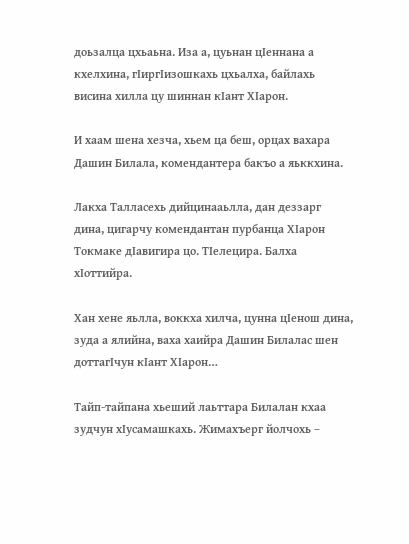доьзалца цхьаьна. Иза а, цуьнан цIеннана а кхелхина, гIиргIизошкахь цхьалха, байлахь висина хилла цу шиннан кIант ХIарон.

И хаам шена хезча, хьем ца беш, орцах вахара Дашин Билала, комендантера бакъо а яьккхина.

Лакха Талласехь дийцинааьлла, дан деззарг дина, цигарчу комендантан пурбанца ХIарон Токмаке дIавигира цо. ТIелецира. Балха хIоттийра.

Хан хене яьлла, воккха хилча, цунна цIенош дина, зуда а ялийна, ваха хаийра Дашин Билалас шен доттагIчун кIант ХIарон…

Тайп-тайпана хьеший лаьттара Билалан кхаа зудчун хIусамашкахь. Жимахъерг йолчохь –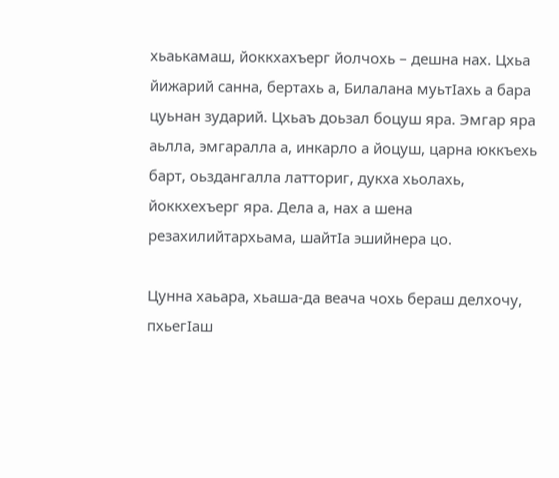хьаькамаш, йоккхахъерг йолчохь – дешна нах. Цхьа йижарий санна, бертахь а, Билалана муьтIахь а бара цуьнан зударий. Цхьаъ доьзал боцуш яра. Эмгар яра аьлла, эмгаралла а, инкарло а йоцуш, царна юккъехь барт, оьздангалла латториг, дукха хьолахь, йоккхехъерг яра. Дела а, нах а шена резахилийтархьама, шайтIа эшийнера цо.

Цунна хаьара, хьаша-да веача чохь бераш делхочу, пхьегIаш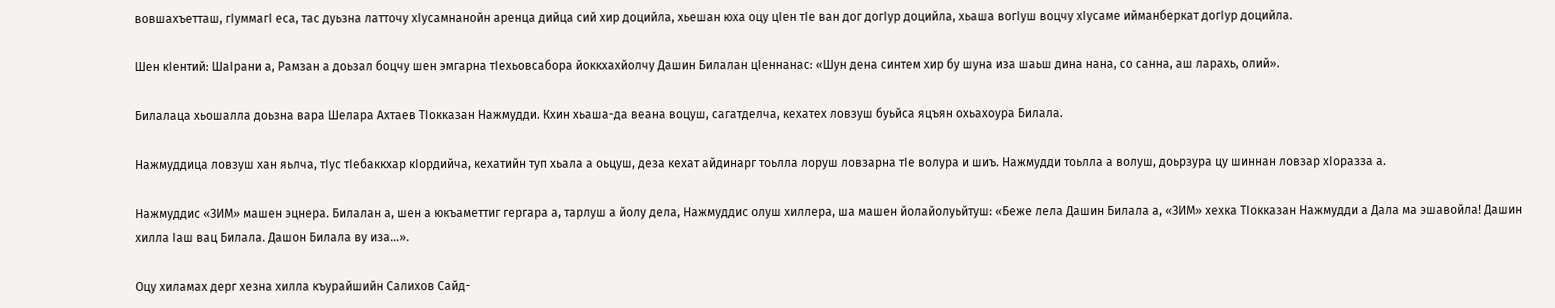вовшахъетташ, гIуммагI еса, тас дуьзна латточу хIусамнанойн аренца дийца сий хир доцийла, хьешан юха оцу цIен тIе ван дог догIур доцийла, хьаша вогIуш воцчу хIусаме ийманберкат догIур доцийла.

Шен кIентий: ШаIрани а, Рамзан а доьзал боцчу шен эмгарна тIехьовсабора йоккхахйолчу Дашин Билалан цIеннанас: «Шун дена синтем хир бу шуна иза шаьш дина нана, со санна, аш ларахь, олий».

Билалаца хьошалла доьзна вара Шелара Ахтаев ТIокказан Нажмудди. Кхин хьаша-да веана воцуш, сагатделча, кехатех ловзуш буьйса яцъян охьахоура Билала.

Нажмуддица ловзуш хан яьлча, тIус тIебаккхар кIордийча, кехатийн туп хьала а оьцуш, деза кехат айдинарг тоьлла лоруш ловзарна тIе волура и шиъ. Нажмудди тоьлла а волуш, доьрзура цу шиннан ловзар хIоразза а.

Нажмуддис «ЗИМ» машен эцнера. Билалан а, шен а юкъаметтиг гергара а, тарлуш а йолу дела, Нажмуддис олуш хиллера, ша машен йолайолуьйтуш: «Беже лела Дашин Билала а, «ЗИМ» хехка ТIокказан Нажмудди а Дала ма эшавойла! Дашин хилла Iаш вац Билала. Дашон Билала ву иза…».

Оцу хиламах дерг хезна хилла къурайшийн Салихов Сайд-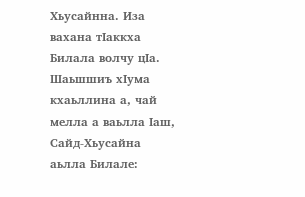Хьусайнна. Иза вахана тIаккха Билала волчу цIа. Шаьшшиъ хIума кхаьллина а, чай мелла а ваьлла Iаш, Сайд-Хьусайна аьлла Билале: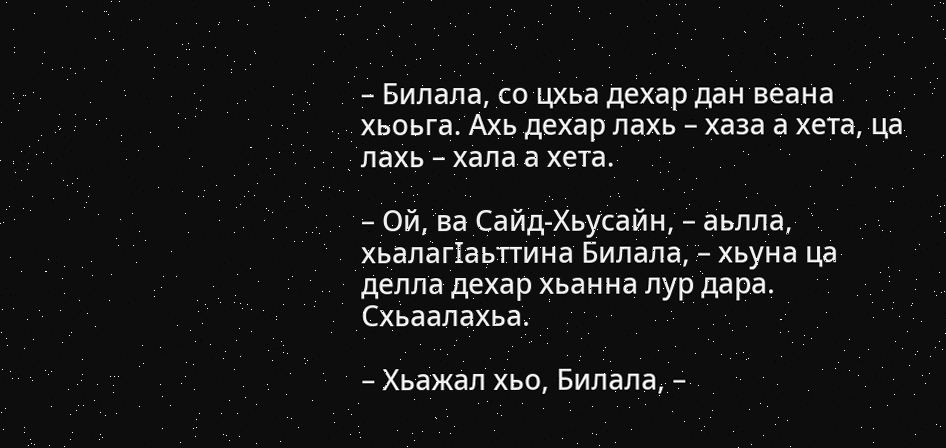– Билала, со цхьа дехар дан веана хьоьга. Ахь дехар лахь – хаза а хета, ца лахь – хала а хета.

– Ой, ва Сайд-Хьусайн, – аьлла, хьалагIаьттина Билала, – хьуна ца делла дехар хьанна лур дара. Схьаалахьа.

– Хьажал хьо, Билала, –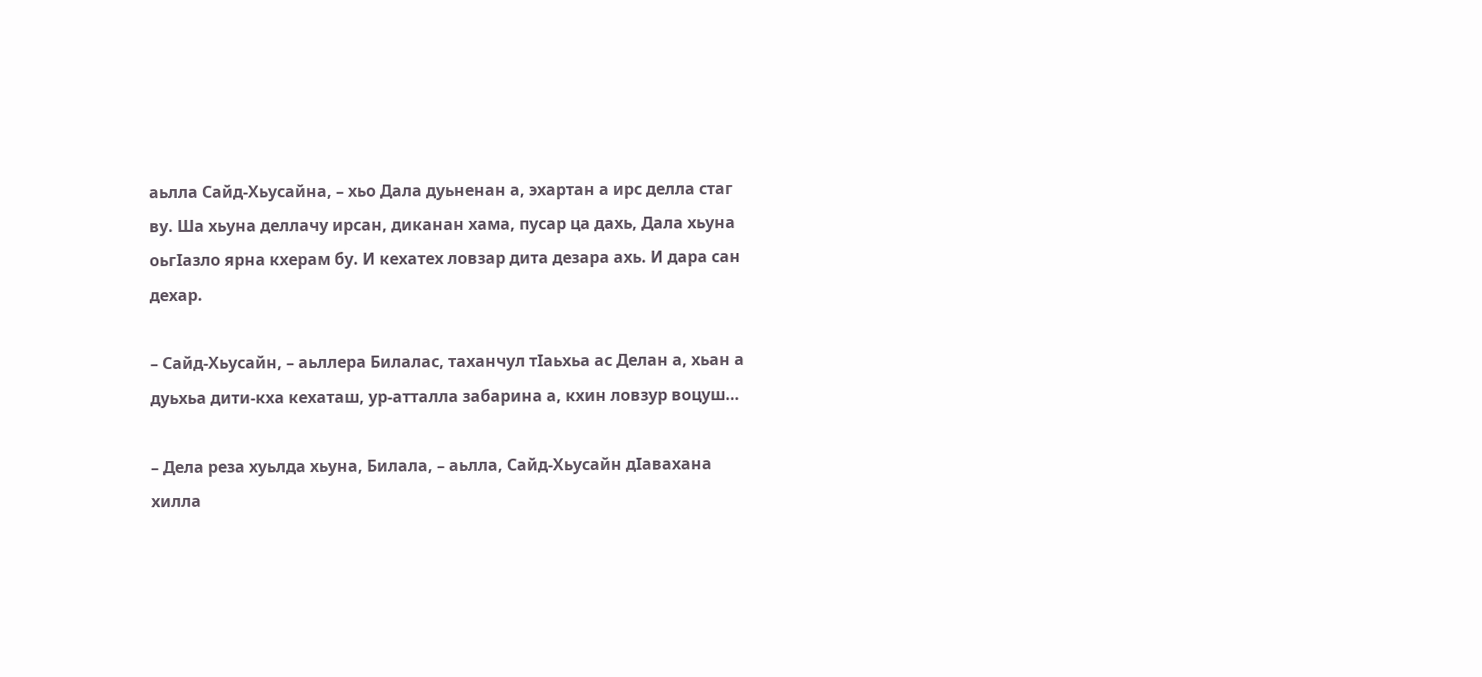аьлла Сайд-Хьусайна, – хьо Дала дуьненан а, эхартан а ирс делла стаг ву. Ша хьуна деллачу ирсан, диканан хама, пусар ца дахь, Дала хьуна оьгIазло ярна кхерам бу. И кехатех ловзар дита дезара ахь. И дара сан дехар.

– Сайд-Хьусайн, – аьллера Билалас, таханчул тIаьхьа ас Делан а, хьан а дуьхьа дити-кха кехаташ, ур-атталла забарина а, кхин ловзур воцуш…

– Дела реза хуьлда хьуна, Билала, – аьлла, Сайд-Хьусайн дIавахана хилла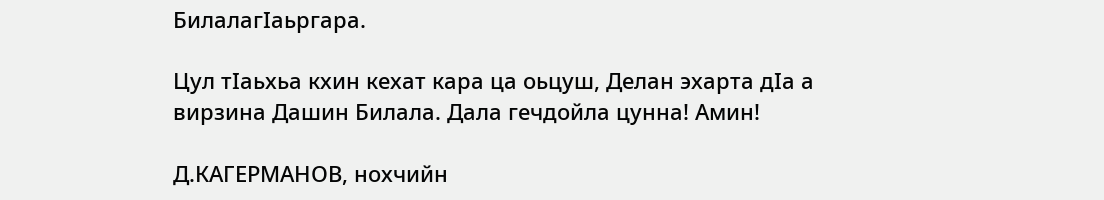БилалагIаьргара.

Цул тIаьхьа кхин кехат кара ца оьцуш, Делан эхарта дIа а вирзина Дашин Билала. Дала гечдойла цунна! Амин!

Д.КАГЕРМАНОВ, нохчийн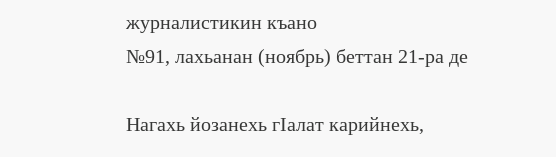журналистикин къано
№91, лахьанан (ноябрь) беттан 21-ра де

Нагахь йозанехь гIалат карийнехь,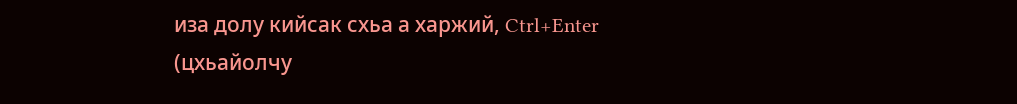иза долу кийсак схьа а харжий, Ctrl+Enter (цхьайолчу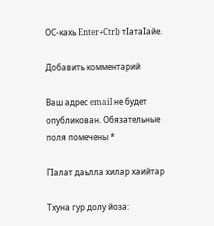ОС-кахь Enter+Ctrl) тIатаIайе.

Добавить комментарий

Ваш адрес email не будет опубликован. Обязательные поля помечены *

ГIалат даьлла хилар хаийтар

Тхуна гур долу йоза: